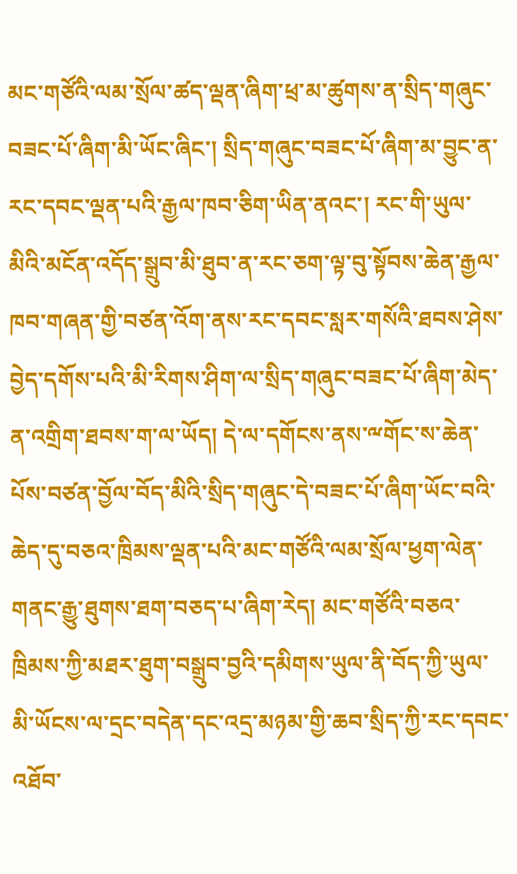མང་གཙོའི་ལམ་སྲོལ་ཚད་ལྡན་ཞིག་ཕྲ་མ་ཚུགས་ན་སྲིད་གཞུང་བཟང་པོ་ཞིག་མི་ཡོང་ཞིང་། སྲིད་གཞུང་བཟང་པོ་ཞིག་མ་བྱུང་ན་རང་དབང་ལྡན་པའི་རྒྱལ་ཁབ་ཅིག་ཡིན་ནའང་། རང་གི་ཡུལ་མིའི་མངོན་འདོད་སྒྲུབ་མི་ཐུབ་ན་རང་ཅག་ལྟ་བུ་སྟོབས་ཆེན་རྒྱལ་ཁབ་གཞན་གྱི་བཙན་འོག་ནས་རང་དབང་སླར་གསོའི་ཐབས་ཤེས་བྱེད་དགོས་པའི་མི་རིགས་ཤིག་ལ་སྲིད་གཞུང་བཟང་པོ་ཞིག་མེད་ན་འགྲིག་ཐབས་ག་ལ་ཡོད། དེ་ལ་དགོངས་ནས་ྋགོང་ས་ཆེན་པོས་བཙན་བྱོལ་བོད་མིའི་སྲིད་གཞུང་དེ་བཟང་པོ་ཞིག་ཡོང་བའི་ཆེད་དུ་བཅའ་ཁྲིམས་ལྡན་པའི་མང་གཙོའི་ལམ་སྲོལ་ཕྱག་ལེན་གནང་རྒྱུ་ཐུགས་ཐག་བཅད་པ་ཞིག་རེད། མང་གཙོའི་བཅའ་ཁྲིམས་ཀྱི་མཐར་ཐུག་བསྒྲུབ་བྱའི་དམིགས་ཡུལ་ནི་བོད་ཀྱི་ཡུལ་མི་ཡོངས་ལ་དྲང་བདེན་དང་འདྲ་མཉམ་གྱི་ཆབ་སྲིད་ཀྱི་རང་དབང་འཐོབ་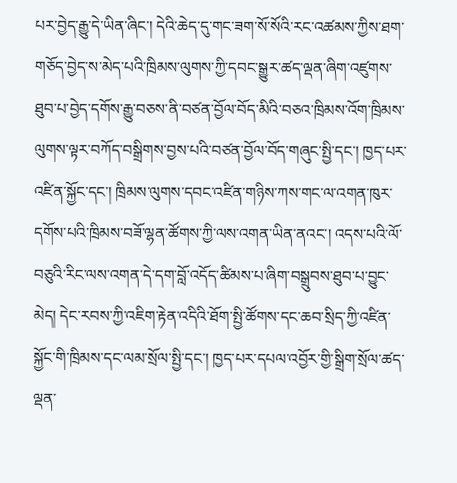པར་བྱེད་རྒྱུ་དེ་ཡིན་ཞིང་། དེའི་ཆེད་དུ་གང་ཟག་སོ་སོའི་རང་འཚམས་ཀྱིས་ཐག་གཅོད་བྱེད་ས་མེད་པའི་ཁྲིམས་ལུགས་ཀྱི་དབང་སྒྱུར་ཚད་ལྡན་ཞིག་འཛུགས་ཐུབ་པ་བྱེད་དགོས་རྒྱུ་བཅས་ནི་བཙན་བྱོལ་བོད་མིའི་བཅའ་ཁྲིམས་འོག་ཁྲིམས་ལུགས་ལྟར་བཀོད་བསྒྲིགས་བྱས་པའི་བཙན་བྱོལ་བོད་གཞུང་སྤྱི་དང་། ཁྱད་པར་འཛིན་སྐྱོང་དང་། ཁྲིམས་ལུགས་དབང་འཛིན་གཉིས་ཀས་གང་ལ་འགན་ཁུར་དགོས་པའི་ཁྲིམས་བཟོ་ལྷན་ཚོགས་ཀྱི་ལས་འགན་ཡིན་ནའང་། འདས་པའི་ལོ་བཅུའི་རིང་ལས་འགན་དེ་དག་བློ་འདོད་ཚིམས་པ་ཞིག་བསྒྲུབས་ཐུབ་པ་བྱུང་མེད། དེང་རབས་ཀྱི་འཇིག་རྟེན་འདིའི་ཐོག་སྤྱི་ཚོགས་དང་ཆབ་སྲིད་ཀྱི་འཛིན་སྐྱོང་གི་ཁྲིམས་དང་ལམ་སྲོལ་སྤྱི་དང་། ཁྱད་པར་དཔལ་འབྱོར་གྱི་སྒྲིག་སྲོལ་ཚད་ལྡན་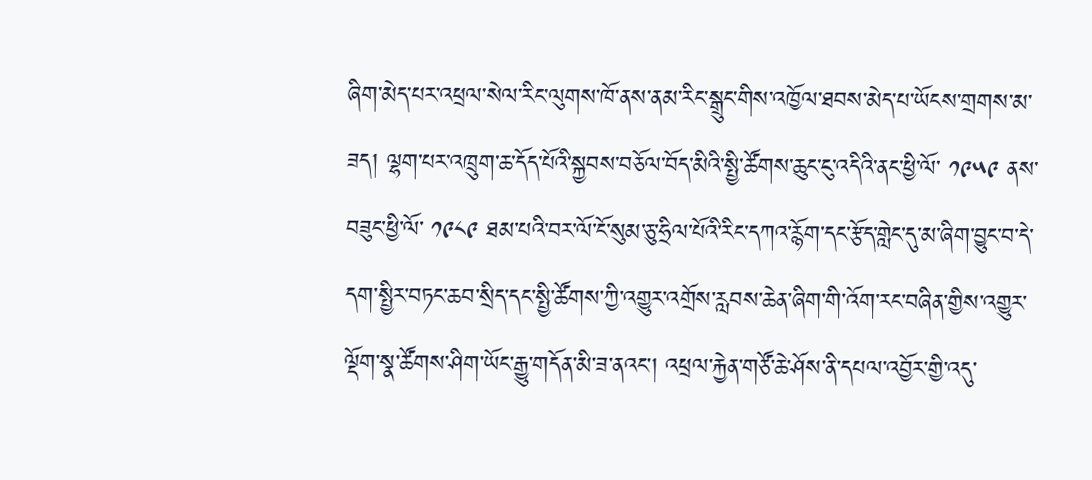ཞིག་མེད་པར་འཕྲལ་སེལ་རིང་ལུགས་ཁོ་ནས་ནམ་རིང་སྒྲུང་གིས་འཁྱོལ་ཐབས་མེད་པ་ཡོངས་གྲགས་མ་ཟད། ལྷག་པར་འཁྲུག་ཆ་དོད་པོའི་སྐྱབས་བཅོལ་བོད་མིའི་སྤྱི་ཚོགས་ཆུང་ངུ་འདིའི་ནང་ཕྱི་ལོ་ ༡༩༥༩ ནས་བཟུང་ཕྱི་ལོ་ ༡༩༨༩ ཐམ་པའི་བར་ལོ་ངོ་སུམ་ཅུ་ཧྲིལ་པོའི་རིང་དཀའ་རྙོག་དང་རྩོད་གླེང་དུ་མ་ཞིག་བྱུང་བ་དེ་དག་སྤྱིར་བཏང་ཆབ་སྲིད་དང་སྤྱི་ཚོགས་ཀྱི་འགྱུར་འགྲོས་རླབས་ཆེན་ཞིག་གི་འོག་རང་བཞིན་གྱིས་འགྱུར་ལྡོག་སྣ་ཚོགས་ཤིག་ཡོང་རྒྱུ་གདོན་མི་ཟ་ནའང་། འཕྲལ་རྐྱེན་གཙོ་ཆེ་ཤོས་ནི་དཔལ་འབྱོར་གྱི་འདུ་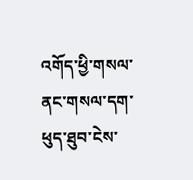འགོད་ཕྱི་གསལ་ནང་གསལ་དག་ཕུད་ཐུབ་ངེས་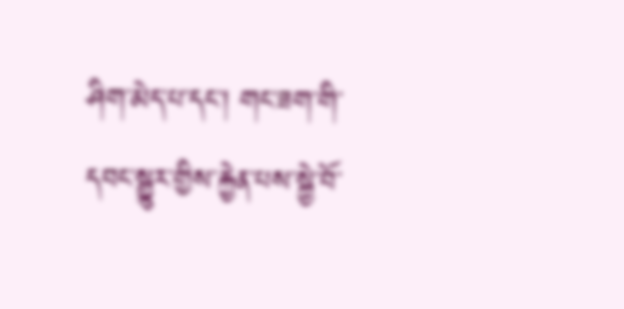ཤིག་མེད་པ་དང་། གང་ཟག་གི་དབང་སྒྱུར་གྱིས་རྐྱེན་པས་སྐྱེ་བོ་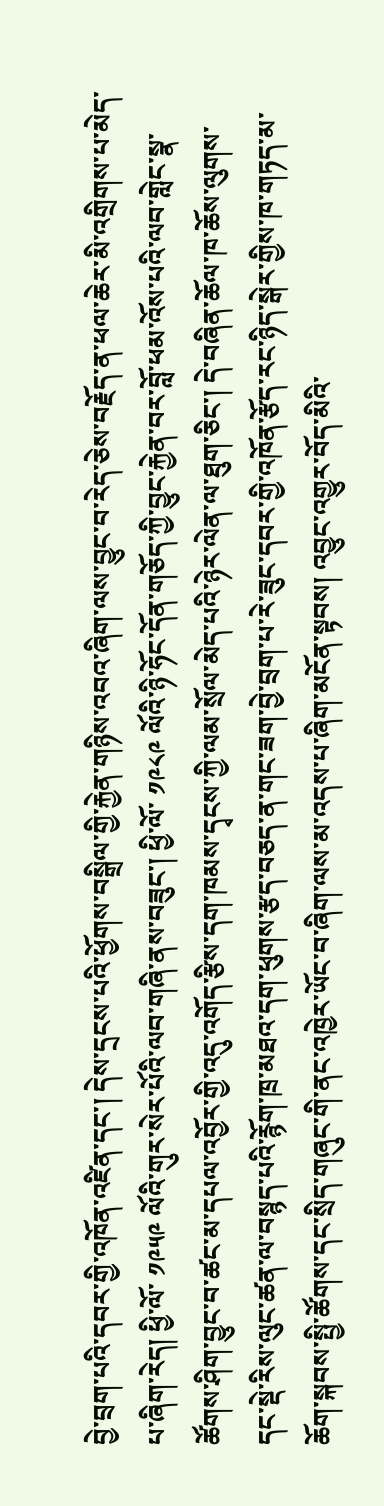བྱེ་བྲག་པའི་དབར་གྱི་འཁོན་འཛིན་དང་། དེས་དྲངས་པའི་ཕྱོགས་བསྒྲིལ་གྱི་རྐྱེན་གཉིས་འབའ་ཞིག་ལས་བྱུང་བ་རེད་ཅེས་བརྗོད་ན་ཕལ་ཆེར་མི་འགྲིགས་པ་མེད་པ་ཞིག་རེད། ཕྱི་ལོ་ ༡༩༥༩ ལོའི་གུར་སེར་པོའི་ལབ་གཞི་ནས་བཟུང་། ཕྱི་ལོ་ ༡༩༨༩ ལོའི་ཉི་ཧོང་དོན་གཅོད་ཀྱི་བྱུང་རྐྱེན་བར་བློ་ཕམ་འོས་པའི་ལབ་གླེང་སྣ་ཚོགས་ཤིག་བྱུང་བ་ཚང་མ་དཔལ་འབྱོར་གྱི་འདུ་འགོད་རྩིས་དག་ཁམས་དྭངས་ཀྱི་ལམ་སྲོལ་མེད་པའི་ཉེར་ལེན་ལ་ཐུག་ཅིང་། དེ་བཞིན་ཆོལ་ཁ་ཆོས་ལུགས་དང་སྡེ་རིས་ལུང་ཚན་ལ་བསྙད་པའི་རྙོག་ཁྲ་མཐའ་དག་ཕུགས་རྩད་བཅད་ན་གང་ཟག་བྱེ་བྲག་པ་རེ་ཟུང་དབར་གྱི་འཁོན་རྩོད་རང་ཉིད་སྒེར་གྱིས་ཁ་གཏད་མ་ཆོག་སྐབས་སྤྱི་ཚོགས་དང་སྲིད་གཞུང་གི་ནང་འཁྱེར་ཡོང་བ་ཞིག་ལས་མ་འདས་པ་ཞིག་མངོན་སྟབས། འབྱུང་འགྱུར་བོད་མིའི་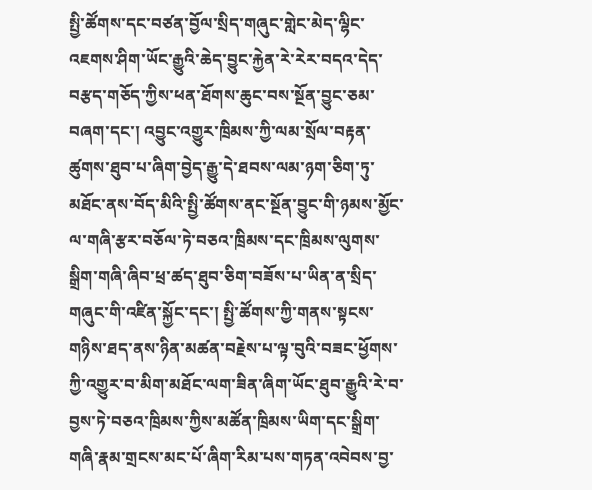སྤྱི་ཚོགས་དང་བཙན་བྱོལ་སྲིད་གཞུང་གླེང་མེད་ལྷིང་འཇགས་ཤིག་ཡོང་རྒྱུའི་ཆེད་བྱུང་རྐྱེན་རེ་རེར་བདའ་དེད་བརྩད་གཅོད་ཀྱིས་ཕན་ཐོགས་ཆུང་བས་སྔོན་བྱུང་ཅམ་བཞག་དང་། འབྱུང་འགྱུར་ཁྲིམས་ཀྱི་ལམ་སྲོལ་བརྟན་ཚུགས་ཐུབ་པ་ཞིག་བྱེད་རྒྱུ་དེ་ཐབས་ལམ་ཉག་ཅིག་ཏུ་མཐོང་ནས་བོད་མིའི་སྤྱི་ཚོགས་ནང་སྔོན་བྱུང་གི་ཉམས་མྱོང་ལ་གཞི་རྩར་བཅོལ་ཏེ་བཅའ་ཁྲིམས་དང་ཁྲིམས་ལུགས་སྒྲིག་གཞི་ཞིབ་ཕྲ་ཚད་ཐུབ་ཅིག་བཟོས་པ་ཡིན་ན་སྲིད་གཞུང་གི་འཛིན་སྐྱོང་དང་། སྤྱི་ཚོགས་ཀྱི་གནས་སྟངས་གཉིས་ཐད་ནས་ཉིན་མཚན་བརྗེས་པ་ལྟ་བུའི་བཟང་ཕྱོགས་ཀྱི་འགྱུར་བ་མིག་མཐོང་ལག་ཟིན་ཞིག་ཡོང་ཐུབ་རྒྱུའི་རེ་བ་བྱས་ཏེ་བཅའ་ཁྲིམས་ཀྱིས་མཚོན་ཁྲིམས་ཡིག་དང་སྒྲིག་གཞི་རྣམ་གྲངས་མང་པོ་ཞིག་རིམ་པས་གཏན་འབེབས་བྱ་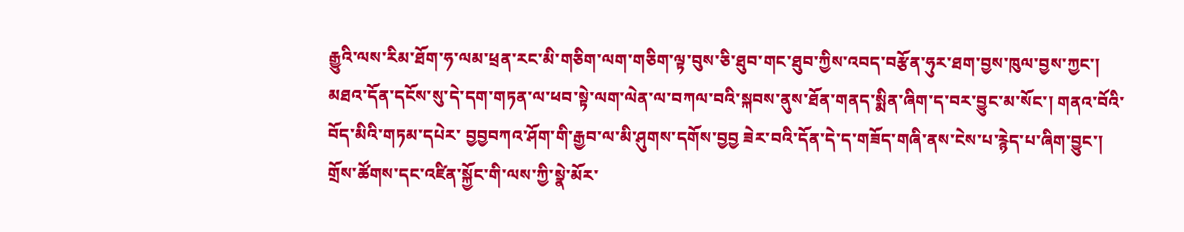རྒྱུའི་ལས་རིམ་ཐོག་ཧ་ལམ་ཕྲན་རང་མི་གཅིག་ལག་གཅིག་ལྟ་བུས་ཅི་ཐུབ་གང་ཐུབ་ཀྱིས་འབད་བརྩོན་ཧུར་ཐག་བྱས་ཁུལ་བྱས་ཀྱང་། མཐའ་དོན་དངོས་སུ་དེ་དག་གཏན་ལ་ཕབ་སྟེ་ལག་ལེན་ལ་བཀལ་བའི་སྐབས་ནུས་ཐོན་གནད་སྨིན་ཞིག་ད་བར་བྱུང་མ་སོང་། གནའ་བོའི་བོད་མིའི་གཏམ་དཔེར་ བྱབྱབཀའ་ཤོག་གི་རྒྱབ་ལ་མི་ཤུགས་དགོས་བྱབྱ ཟེར་བའི་དོན་དེ་ད་གཟོད་གཞི་ནས་ངེས་པ་རྙེད་པ་ཞིག་བྱུང་། གྲོས་ཚོགས་དང་འཛིན་སྐྱོང་གི་ལས་ཀྱི་སྣེ་མོར་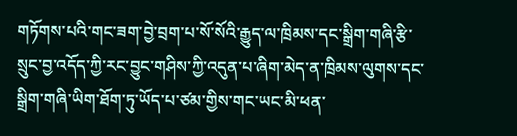གཏོགས་པའི་གང་ཟག་བྱེ་བྲག་པ་སོ་སོའི་རྒྱུད་ལ་ཁྲིམས་དང་སྒྲིག་གཞི་རྩི་སྲུང་བྱ་འདོད་ཀྱི་རང་བྱུང་གཤིས་ཀྱི་འདུན་པ་ཞིག་མེད་ན་ཁྲིམས་ལུགས་དང་སྒྲིག་གཞི་ཡིག་ཐོག་ཏུ་ཡོད་པ་ཙམ་གྱིས་གང་ཡང་མི་ཕན་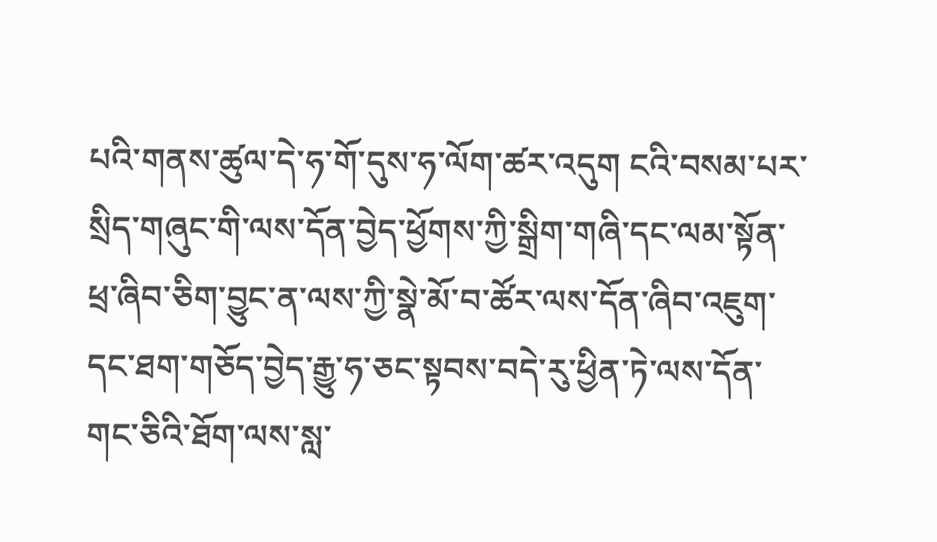པའི་གནས་ཚུལ་དེ་ཧ་གོ་དུས་ཧ་ལོག་ཚར་འདུག ངའི་བསམ་པར་སྲིད་གཞུང་གི་ལས་དོན་བྱེད་ཕྱོགས་ཀྱི་སྒྲིག་གཞི་དང་ལམ་སྟོན་ཕྲ་ཞིབ་ཅིག་བྱུང་ན་ལས་ཀྱི་སྣེ་མོ་བ་ཚོར་ལས་དོན་ཞིབ་འཇུག་དང་ཐག་གཅོད་བྱེད་རྒྱུ་ཧ་ཅང་སྟབས་བདེ་རུ་ཕྱིན་ཏེ་ལས་དོན་གང་ཅིའི་ཐོག་ལས་སླ་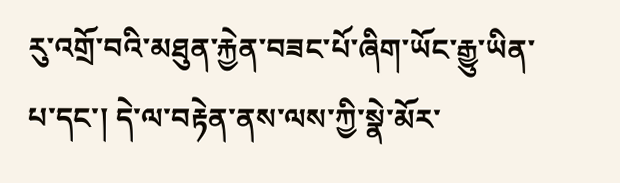རུ་འགྲོ་བའི་མཐུན་རྐྱེན་བཟང་པོ་ཞིག་ཡོང་རྒྱུ་ཡིན་པ་དང་། དེ་ལ་བརྟེན་ནས་ལས་ཀྱི་སྣེ་མོར་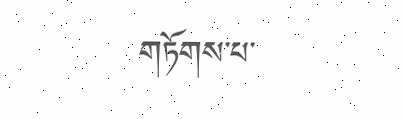གཏོགས་པ་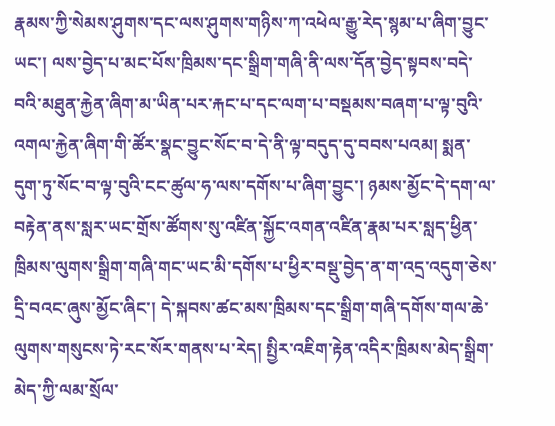རྣམས་ཀྱི་སེམས་ཤུགས་དང་ལས་ཤུགས་གཉིས་ཀ་འཕེལ་རྒྱུ་རེད་སྙམ་པ་ཞིག་བྱུང་ཡང་། ལས་བྱེད་པ་མང་པོས་ཁྲིམས་དང་སྒྲིག་གཞི་ནི་ལས་དོན་བྱེད་སྟབས་བདེ་བའི་མཐུན་རྐྱེན་ཞིག་མ་ཡིན་པར་རྐང་པ་དང་ལག་པ་བསྡམས་བཞག་པ་ལྟ་བུའི་འགལ་རྐྱེན་ཞིག་གི་ཚོར་སྣང་བྱུང་སོང་བ་དེ་ནི་ལྟ་བདུད་དུ་བབས་པའམ། སྨན་དུག་ཏུ་སོང་བ་ལྟ་བུའི་ངང་ཚུལ་ཧ་ལས་དགོས་པ་ཞིག་བྱུང་། ཉམས་མྱོང་དེ་དག་ལ་བརྟེན་ནས་སླར་ཡང་གྲོས་ཚོགས་སུ་འཛིན་སྐྱོང་འགན་འཛིན་རྣམ་པར་སླད་ཕྱིན་ཁྲིམས་ལུགས་སྒྲིག་གཞི་གང་ཡང་མི་དགོས་པ་ཕྱིར་བསྡུ་བྱེད་ན་ག་འདྲ་འདུག་ཅེས་དྲི་བའང་ཞུས་མྱོང་ཞིང་། དེ་སྐབས་ཚང་མས་ཁྲིམས་དང་སྒྲིག་གཞི་དགོས་གལ་ཆེ་ལུགས་གསུངས་ཏེ་རང་སོར་གནས་པ་རེད། སྤྱིར་འཇིག་རྟེན་འདིར་ཁྲིམས་མེད་སྒྲིག་མེད་ཀྱི་ལམ་སྲོལ་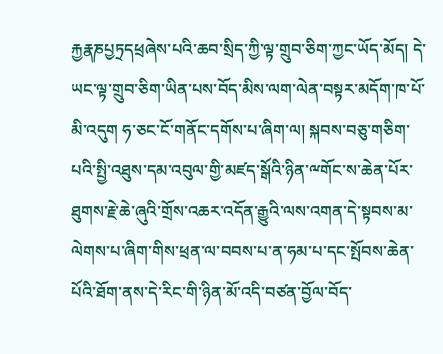རྐྱརྣཎཔྱཏྲདཕྲཞེས་པའི་ཆབ་སྲིད་ཀྱི་ལྟ་གྲུབ་ཅིག་ཀྱང་ཡོད་མོད། དེ་ཡང་ལྟ་གྲུབ་ཅིག་ཡིན་པས་བོད་མིས་ལག་ལེན་བསྟར་མདོག་ཁ་པོ་མི་འདུག ཧ་ཅང་ངོ་གནོང་དགོས་པ་ཞིག་ལ། སྐབས་བཅུ་གཅིག་པའི་སྤྱི་འཐུས་དམ་འབུལ་གྱི་མཛད་སྒོའི་ཉིན་ྋགོང་ས་ཆེན་པོར་ཐུགས་རྗེ་ཆེ་ཞུའི་གྲོས་འཆར་འདོན་རྒྱུའི་ལས་འགན་དེ་སྟབས་མ་ལེགས་པ་ཞིག་གིས་ཕྲན་ལ་བབས་པ་ན་ཧམ་པ་དང་སྤོབས་ཆེན་པོའི་ཐོག་ནས་དེ་རིང་གི་ཉིན་མོ་འདི་བཙན་བྱོལ་བོད་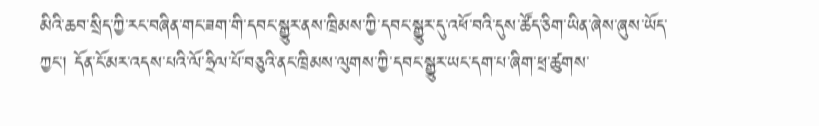མིའི་ཆབ་སྲིད་ཀྱི་རང་བཞིན་གང་ཟག་གི་དབང་སྒྱུར་ནས་ཁྲིམས་ཀྱི་དབང་སྒྱུར་དུ་འཕོ་བའི་དུས་ཚོད་ཅིག་ཡིན་ཞེས་ཞུས་ཡོད་ཀྱང་། དོན་ངོ་མར་འདས་པའི་ལོ་ཧྲིལ་པོ་བཅུའི་ནང་ཁྲིམས་ལུགས་ཀྱི་དབང་སྒྱུར་ཡང་དག་པ་ཞིག་ཕྲ་ཚུགས་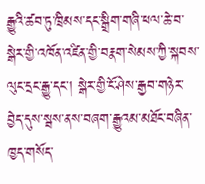རྒྱུའི་ཚབ་ཏུ་ཁྲིམས་དང་སྒྲིག་གཞི་ཕལ་ཆེ་བ་སྒེར་གྱི་འཁོན་འཛིན་གྱི་བརྣག་སེམས་ཀྱི་སྐབས་ལུང་དྲང་རྒྱུ་དང་། སྒེར་གྱི་ངོ་ཤེས་རྒྱབ་གཉེར་བྱེད་དུས་སྦས་ནས་བཞག་རྒྱུའམ་མཐོང་བཞིན་ཁྱད་གསོད་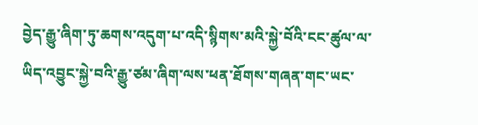བྱེད་རྒྱུ་ཞིག་ཏུ་ཆགས་འདུག་པ་འདི་སྙིགས་མའི་སྐྱེ་བོའི་ངང་ཚུལ་ལ་ཡིད་འབྱུང་སྐྱེ་བའི་རྒྱུ་ཙམ་ཞིག་ལས་ཕན་ཐོགས་གཞན་གང་ཡང་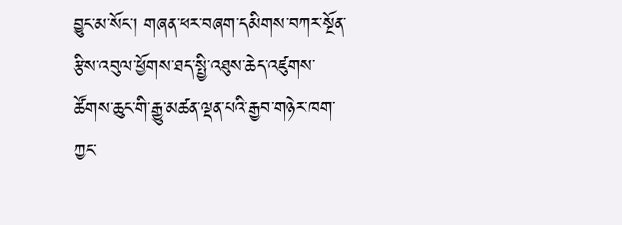བྱུང་མ་སོང་། གཞན་ཕར་བཞག་དམིགས་བཀར་སྔོན་རྩིས་འབུལ་ཕྱོགས་ཐད་སྤྱི་འཐུས་ཆེད་འཛུགས་ཚོགས་ཆུང་གི་རྒྱུ་མཚན་ལྡན་པའི་རྒྱབ་གཉེར་ཁག་ཀྱང་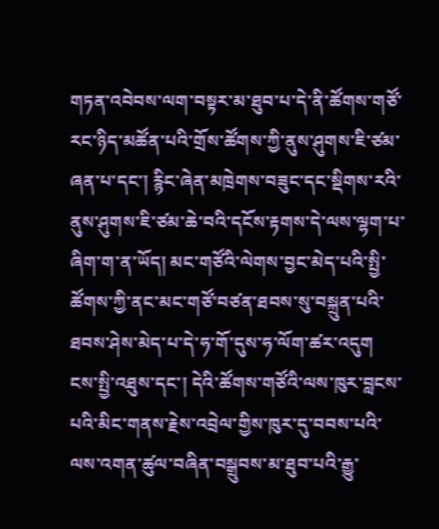གཏན་འབེབས་ལག་བསྟར་མ་ཐུབ་པ་དེ་ནི་ཚོགས་གཙོ་རང་ཉིད་མཚོན་པའི་གྲོས་ཚོགས་ཀྱི་ནུས་ཤུགས་ཇི་ཙམ་ཞན་པ་དང་། རྙིང་ཞེན་མཁྲེགས་བཟུང་དང་སྡིགས་རའི་ནུས་ཤུགས་ཇི་ཙམ་ཆེ་བའི་དངོས་རྟགས་དེ་ལས་ལྷག་པ་ཞིག་ག་ན་ཡོད། མང་གཙོའི་ལེགས་བྱང་མེད་པའི་སྤྱི་ཚོགས་ཀྱི་ནང་མང་གཙོ་བཙན་ཐབས་སུ་བསྐྲུན་པའི་ཐབས་ཤེས་མེད་པ་དེ་ཧ་གོ་དུས་ཧ་ལོག་ཚར་འདུག
ངས་སྤྱི་འཐུས་དང་། དེའི་ཚོགས་གཙོའི་ལས་ཁུར་བླངས་པའི་མིང་གནས་རྗེས་འབྲེལ་གྱིས་ཁུར་དུ་བབས་པའི་ལས་འགན་ཚུལ་བཞིན་བསྒྲུབས་མ་ཐུབ་པའི་རྒྱུ་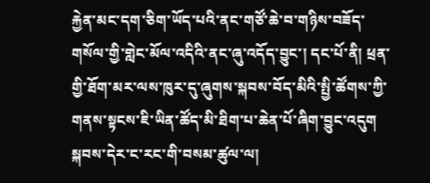རྐྱེན་མང་དག་ཅིག་ཡོད་པའི་ནང་གཙོ་ཆེ་བ་གཉིས་བཟོད་གསོལ་གྱི་གླེང་མོལ་འདིའི་ནང་ཞུ་འདོད་བྱུང་། དང་པོ་ནི། ཕྲན་གྱི་ཐོག་མར་ལས་ཁུར་དུ་ཞུགས་སྐབས་བོད་མིའི་སྤྱི་ཚོགས་ཀྱི་གནས་སྟངས་ཇི་ཡིན་ཚོད་མི་ཐིག་པ་ཆེན་པོ་ཞིག་བྱུང་འདུག སྐབས་དེར་ང་རང་གི་བསམ་ཚུལ་ལ།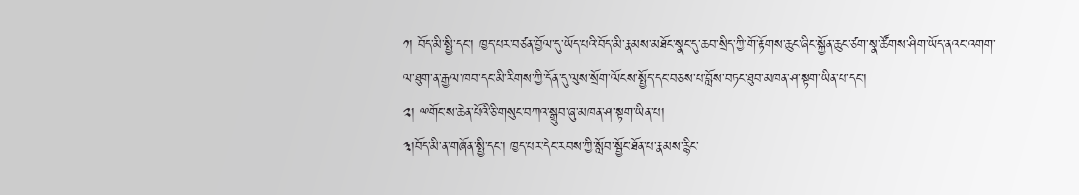༡། བོད་མི་སྤྱི་དང་། ཁྱད་པར་བཙན་བྱོལ་དུ་ཡོད་པའི་བོད་མི་རྣམས་མཐོང་སྣང་དུ་ཆབ་སྲིད་ཀྱི་གོ་རྟོགས་ཆུང་ཞིང་སྐྱོན་ཆུང་ཙག་སྣ་ཚོགས་ཤིག་ཡོད་ནའང་འགག་ལ་ཐུག་ན་རྒྱལ་ཁབ་དང་མི་རིགས་ཀྱི་དོན་དུ་ལུས་སྲོག་ལོངས་སྤྱོད་དང་བཅས་པ་བློས་བཏང་ཐུབ་མཁན་ཤ་སྟག་ཡིན་པ་དང་།
༢། ྋགོང་ས་ཆེན་པོའི་ཅི་གསུང་བཀའ་སྒྲུབ་ཞུ་མཁན་ཤ་སྟག་ཡིན་པ།
༣།བོད་མི་ན་གཞོན་སྤྱི་དང་། ཁྱད་པར་དེང་རབས་ཀྱི་སློབ་སྦྱོང་ཐོན་པ་རྣམས་རྙིང་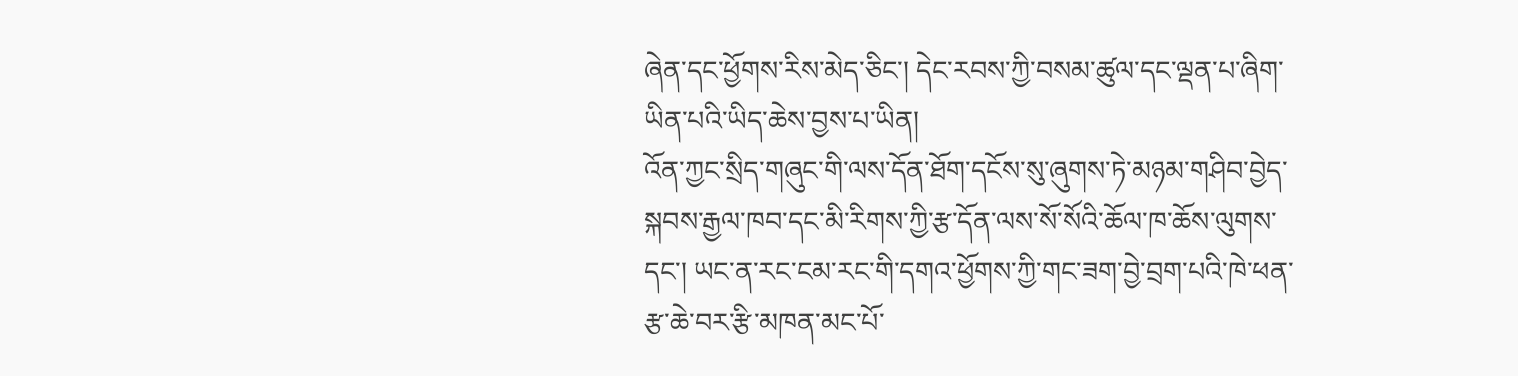ཞེན་དང་ཕྱོགས་རིས་མེད་ཅིང་། དེང་རབས་ཀྱི་བསམ་ཚུལ་དང་ལྡན་པ་ཞིག་ཡིན་པའི་ཡིད་ཆེས་བྱས་པ་ཡིན།
འོན་ཀྱང་སྲིད་གཞུང་གི་ལས་དོན་ཐོག་དངོས་སུ་ཞུགས་ཏེ་མཉམ་གཤིབ་བྱེད་སྐབས་རྒྱལ་ཁབ་དང་མི་རིགས་ཀྱི་རྩ་དོན་ལས་སོ་སོའི་ཆོལ་ཁ་ཆོས་ལུགས་དང་། ཡང་ན་རང་ངམ་རང་གི་དགའ་ཕྱོགས་ཀྱི་གང་ཟག་བྱེ་བྲག་པའི་ཁེ་ཕན་རྩ་ཆེ་བར་རྩི་མཁན་མང་པོ་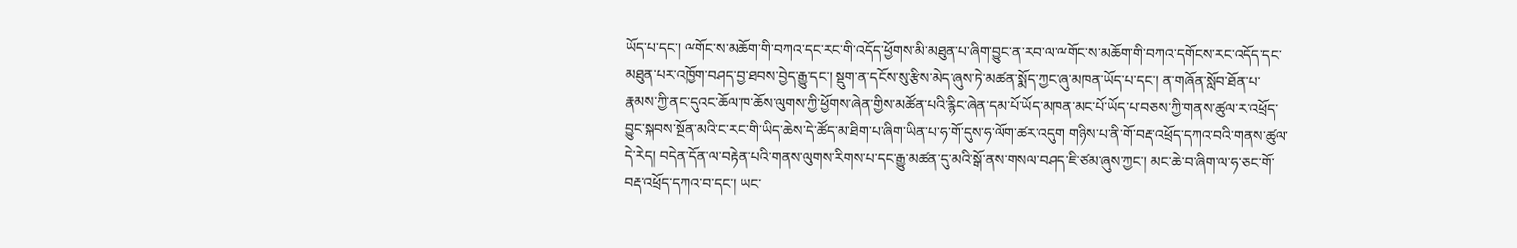ཡོད་པ་དང་། ྋགོང་ས་མཆོག་གི་བཀའ་དང་རང་གི་འདོད་ཕྱོགས་མི་མཐུན་པ་ཞིག་བྱུང་ན་རབ་ལ་ྋགོང་ས་མཆོག་གི་བཀའ་དགོངས་རང་འདོད་དང་མཐུན་པར་འཁྱོག་བཤད་བྱ་ཐབས་བྱེད་རྒྱུ་དང་། སྡུག་ན་དངོས་སུ་རྩིས་མེད་ཞུས་ཏེ་མཚན་སྨོད་ཀྱང་ཞུ་མཁན་ཡོད་པ་དང་། ན་གཞོན་སློབ་ཐོན་པ་རྣམས་ཀྱི་ནང་དུའང་ཆོལ་ཁ་ཆོས་ལུགས་ཀྱི་ཕྱོགས་ཞེན་གྱིས་མཚོན་པའི་རྙིང་ཞེན་དམ་པོ་ཡོད་མཁན་མང་པོ་ཡོད་པ་བཅས་ཀྱི་གནས་ཚུལ་ར་འཕྲོད་བྱུང་སྐབས་སྔོན་མའི་ང་རང་གི་ཡིད་ཆེས་དེ་ཚོད་མ་ཐིག་པ་ཞིག་ཡིན་པ་ཧ་གོ་དུས་ཧ་ལོག་ཚར་འདུག གཉིས་པ་ནི་གོ་བརྡ་འཕྲོད་དཀའ་བའི་གནས་ཚུལ་དེ་རེད། བདེན་དོན་ལ་བརྟེན་པའི་གནས་ལུགས་རིགས་པ་དང་རྒྱུ་མཚན་དུ་མའི་སྒོ་ནས་གསལ་བཤད་ཇི་ཙམ་ཞུས་ཀྱང་། མང་ཆེ་བ་ཞིག་ལ་ཧ་ཅང་གོ་བརྡ་འཕྲོད་དཀའ་བ་དང་། ཡང་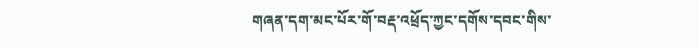གཞན་དག་མང་པོར་གོ་བརྡ་འཕྲོད་ཀྱང་དགོས་དབང་གིས་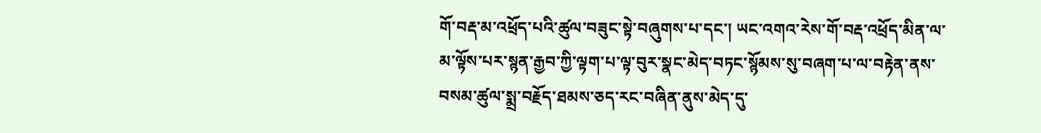གོ་བརྡ་མ་འཕྲོད་པའི་ཚུལ་བཟུང་སྟེ་བཞུགས་པ་དང་། ཡང་འགའ་རེས་གོ་བརྡ་འཕྲོད་མིན་ལ་མ་ལྟོས་པར་སྙན་རྒྱབ་ཀྱི་ལྟག་པ་ལྟ་བུར་སྣང་མེད་བཏང་སྙོམས་སུ་བཞག་པ་ལ་བརྟེན་ནས་བསམ་ཚུལ་སྨྲ་བརྗོད་ཐམས་ཅད་རང་བཞིན་ནུས་མེད་དུ་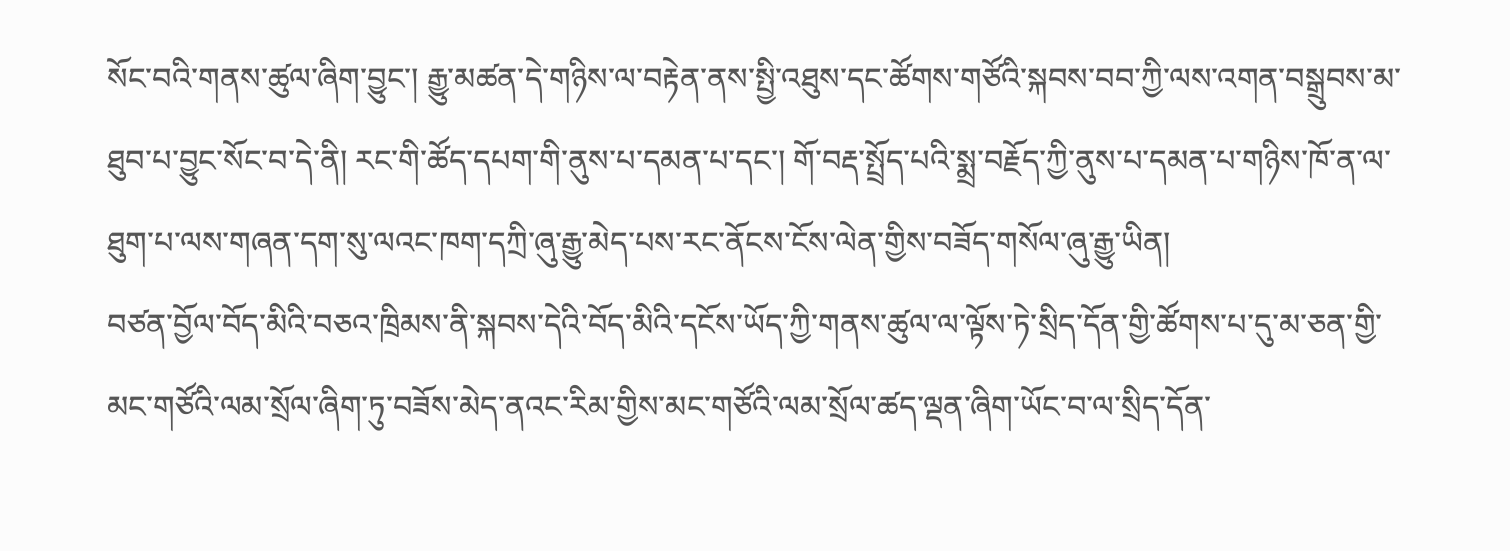སོང་བའི་གནས་ཚུལ་ཞིག་བྱུང་། རྒྱུ་མཚན་དེ་གཉིས་ལ་བརྟེན་ནས་སྤྱི་འཐུས་དང་ཚོགས་གཙོའི་སྐབས་བབ་ཀྱི་ལས་འགན་བསྒྲུབས་མ་ཐུབ་པ་བྱུང་སོང་བ་དེ་ནི། རང་གི་ཚོད་དཔག་གི་ནུས་པ་དམན་པ་དང་། གོ་བརྡ་སྤྲོད་པའི་སྨྲ་བརྗོད་ཀྱི་ནུས་པ་དམན་པ་གཉིས་ཁོ་ན་ལ་ཐུག་པ་ལས་གཞན་དག་སུ་ལའང་ཁག་དཀྲི་ཞུ་རྒྱུ་མེད་པས་རང་ནོངས་ངོས་ལེན་གྱིས་བཟོད་གསོལ་ཞུ་རྒྱུ་ཡིན།
བཙན་བྱོལ་བོད་མིའི་བཅའ་ཁྲིམས་ནི་སྐབས་དེའི་བོད་མིའི་དངོས་ཡོད་ཀྱི་གནས་ཚུལ་ལ་ལྟོས་ཏེ་སྲིད་དོན་གྱི་ཚོགས་པ་དུ་མ་ཅན་གྱི་མང་གཙོའི་ལམ་སྲོལ་ཞིག་ཏུ་བཟོས་མེད་ནའང་རིམ་གྱིས་མང་གཙོའི་ལམ་སྲོལ་ཚད་ལྡན་ཞིག་ཡོང་བ་ལ་སྲིད་དོན་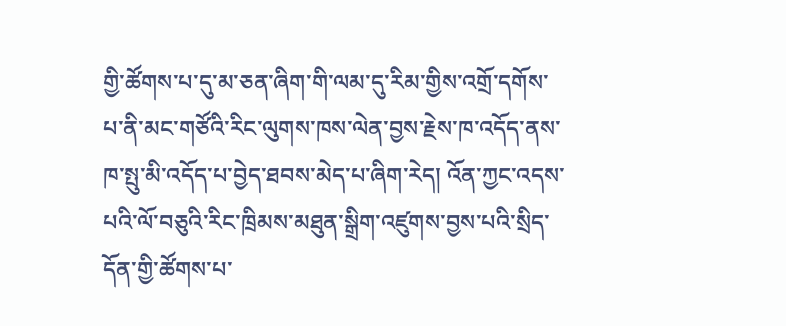གྱི་ཚོགས་པ་དུ་མ་ཅན་ཞིག་གི་ལམ་དུ་རིམ་གྱིས་འགྲོ་དགོས་པ་ནི་མང་གཙོའི་རིང་ལུགས་ཁས་ལེན་བྱས་རྗེས་ཁ་འདོད་ནས་ཁ་སྤུ་མི་འདོད་པ་བྱེད་ཐབས་མེད་པ་ཞིག་རེད། འོན་ཀྱང་འདས་པའི་ལོ་བཅུའི་རིང་ཁྲིམས་མཐུན་སྒྲིག་འཛུགས་བྱས་པའི་སྲིད་དོན་གྱི་ཚོགས་པ་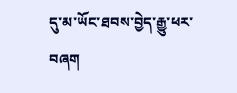དུ་མ་ཡོང་ཐབས་བྱེད་རྒྱུ་ཕར་བཞག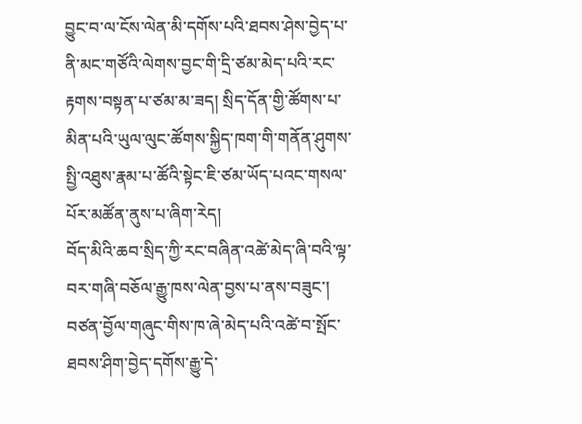བྱུང་བ་ལ་ངོས་ལེན་མི་དགོས་པའི་ཐབས་ཤེས་བྱེད་པ་ནི་མང་གཙོའི་ལེགས་བྱང་གི་དྲི་ཙམ་མེད་པའི་རང་རྟགས་བསྟན་པ་ཙམ་མ་ཟད། སྲིད་དོན་གྱི་ཚོགས་པ་མིན་པའི་ཡུལ་ལུང་ཚོགས་སྐྱིད་ཁག་གི་གནོན་ཤུགས་སྤྱི་འཐུས་རྣམ་པ་ཚོའི་སྟེང་ཇི་ཙམ་ཡོད་པའང་གསལ་པོར་མཚོན་ནུས་པ་ཞིག་རེད།
བོད་མིའི་ཆབ་སྲིད་ཀྱི་རང་བཞིན་འཚེ་མེད་ཞི་བའི་ལྟ་བར་གཞི་བཅོལ་རྒྱུ་ཁས་ལེན་བྱས་པ་ནས་བཟུང་། བཙན་བྱོལ་གཞུང་གིས་ཁ་ཞེ་མེད་པའི་འཚེ་བ་སྤོང་ཐབས་ཤིག་བྱེད་དགོས་རྒྱུ་དེ་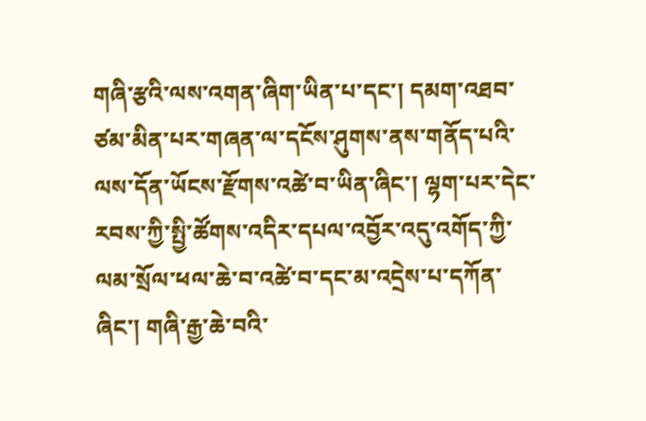གཞི་རྩའི་ལས་འགན་ཞིག་ཡིན་པ་དང་། དམག་འཐབ་ཙམ་མིན་པར་གཞན་ལ་དངོས་ཤུགས་ནས་གནོད་པའི་ལས་དོན་ཡོངས་རྫོགས་འཚེ་བ་ཡིན་ཞིང་། ལྷག་པར་དེང་རབས་ཀྱི་སྤྱི་ཚོགས་འདིར་དཔལ་འབྱོར་འདུ་འགོད་ཀྱི་ལམ་སྲོལ་ཕལ་ཆེ་བ་འཚེ་བ་དང་མ་འདྲེས་པ་དཀོན་ཞིང་། གཞི་རྒྱ་ཆེ་བའི་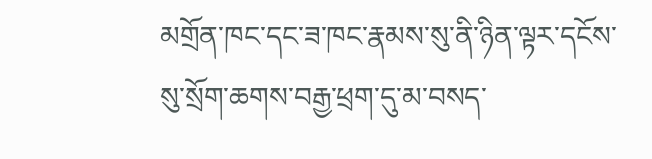མགྲོན་ཁང་དང་ཟ་ཁང་རྣམས་སུ་ནི་ཉིན་ལྟར་དངོས་སུ་སྲོག་ཆགས་བརྒྱ་ཕྲག་དུ་མ་བསད་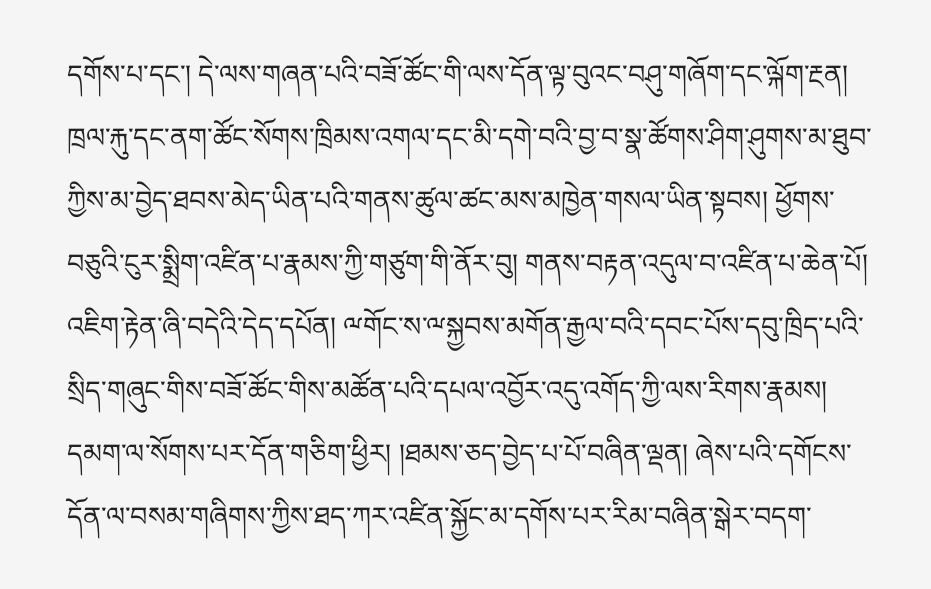དགོས་པ་དང་། དེ་ལས་གཞན་པའི་བཟོ་ཚོང་གི་ལས་དོན་ལྟ་བུའང་བཤུ་གཞོག་དང་ལྐོག་རྔན། ཁྲལ་རྐུ་དང་ནག་ཚོང་སོགས་ཁྲིམས་འགལ་དང་མི་དགེ་བའི་བྱ་བ་སྣ་ཚོགས་ཤིག་ཤུགས་མ་ཐུབ་ཀྱིས་མ་བྱེད་ཐབས་མེད་ཡིན་པའི་གནས་ཚུལ་ཚང་མས་མཁྱེན་གསལ་ཡིན་སྟབས། ཕྱོགས་བཅུའི་ངུར་སྨྲིག་འཛིན་པ་རྣམས་ཀྱི་གཙུག་གི་ནོར་བུ། གནས་བརྟན་འདུལ་བ་འཛིན་པ་ཆེན་པོ། འཇིག་རྟེན་ཞི་བདེའི་དེད་དཔོན། ྋགོང་ས་ྋསྐྱབས་མགོན་རྒྱལ་བའི་དབང་པོས་དབུ་ཁྲིད་པའི་སྲིད་གཞུང་གིས་བཟོ་ཚོང་གིས་མཚོན་པའི་དཔལ་འབྱོར་འདུ་འགོད་ཀྱི་ལས་རིགས་རྣམས། དམག་ལ་སོགས་པར་དོན་གཅིག་ཕྱིར། །ཐམས་ཅད་བྱེད་པ་པོ་བཞིན་ལྡན། ཞེས་པའི་དགོངས་དོན་ལ་བསམ་གཞིགས་ཀྱིས་ཐད་ཀར་འཛིན་སྐྱོང་མ་དགོས་པར་རིམ་བཞིན་སྒེར་བདག་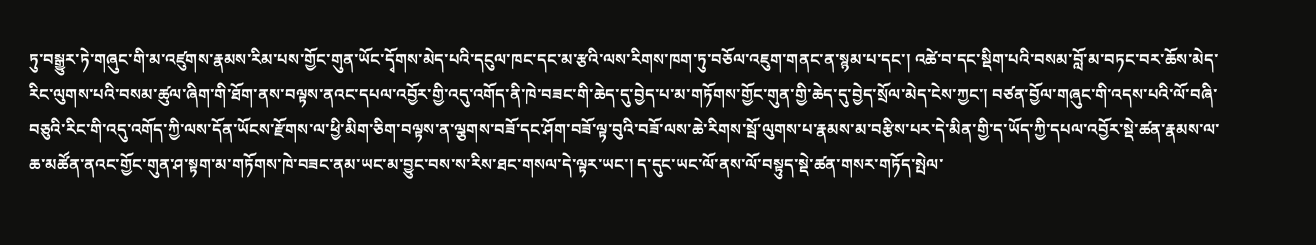ཏུ་བསྒྱུར་ཏེ་གཞུང་གི་མ་འཛུགས་རྣམས་རིམ་པས་གྱོང་གུན་ཡོང་དྭོགས་མེད་པའི་དངུལ་ཁང་དང་མ་རྩའི་ལས་རིགས་ཁག་ཏུ་བཅོལ་འཇུག་གནང་ན་སྙམ་པ་དང་། འཚེ་བ་དང་སྡིག་པའི་བསམ་བློ་མ་བཏང་བར་ཆོས་མེད་རིང་ལུགས་པའི་བསམ་ཚུལ་ཞིག་གི་ཐོག་ནས་བལྟས་ནའང་དཔལ་འབྱོར་གྱི་འདུ་འགོད་ནི་ཁེ་བཟང་གི་ཆེད་དུ་བྱེད་པ་མ་གཏོགས་གྱོང་གུན་གྱི་ཆེད་དུ་བྱེད་སྲོལ་མེད་ངེས་ཀྱང་། བཙན་བྱོལ་གཞུང་གི་འདས་པའི་ལོ་བཞི་བཅུའི་རིང་གི་འདུ་འགོད་ཀྱི་ལས་དོན་ཡོངས་རྫོགས་ལ་ཕྱི་མིག་ཅིག་བལྟས་ན་ལྕགས་བཟོ་དང་ཤོག་བཟོ་ལྟ་བུའི་བཟོ་ལས་ཆེ་རིགས་སྦོ་ལུགས་པ་རྣམས་མ་བརྩིས་པར་དེ་མིན་གྱི་ད་ཡོད་ཀྱི་དཔལ་འབྱོར་སྡེ་ཚན་རྣམས་ལ་ཆ་མཚོན་ནའང་གྱོང་གུན་ཤ་སྟག་མ་གཏོགས་ཁེ་བཟང་ནམ་ཡང་མ་བྱུང་བས་ས་རིས་ཐང་གསལ་དེ་ལྟར་ཡང་། ད་དུང་ཡང་ལོ་ནས་ལོ་བསྟུད་སྡེ་ཚན་གསར་གཏོད་སྤེལ་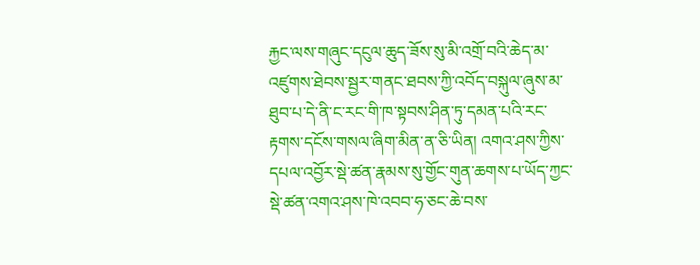རྐྱང་ལས་གཞུང་དངུལ་ཆུད་ཟོས་སུ་མི་འགྲོ་བའི་ཆེད་མ་འཛུགས་ཐེབས་སྦྱར་གནང་ཐབས་ཀྱི་འབོད་བསྐུལ་ཞུས་མ་ཐུབ་པ་དེ་ནི་ང་རང་གི་ཁ་སྟབས་ཤིན་ཏུ་དམན་པའི་རང་རྟགས་དངོས་གསལ་ཞིག་མིན་ན་ཅི་ཡིན། འགའ་ཤས་ཀྱིས་དཔལ་འབྱོར་སྡེ་ཚན་རྣམས་སུ་གྱོང་གུན་ཆགས་པ་ཡོད་ཀྱང་སྡེ་ཚན་འགའ་ཤས་ཁེ་འབབ་ཧ་ཅང་ཆེ་བས་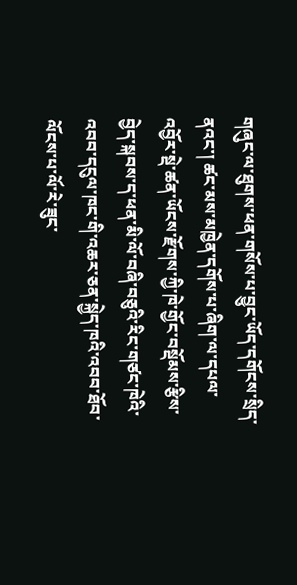གཞུང་ལ་ཐུགས་ཕན་གསོས་པ་བྱུང་ཡོད་དགོངས་སྲིད་ནའང་། ཚང་མས་མཁྱེན་དགོས་པ་ཞིག་ལ་དཔལ་འབྱོར་སྡེ་ཚན་ཡོངས་རྫོགས་ཀྱི་ཁེ་གྱོང་བསྡོམས་རྩིས་བྱེད་སྐབས་ད་ཕན་མི་ལོ་བཞི་བཅུའི་རིང་གཙང་ཁེའི་འབབ་དངུལ་ཁང་གི་འཆར་ཅན་སྐྱེད་ཁའི་འབབ་ཐོབ་ལོངས་པ་ལོ་རེ་ཟུང་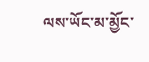ལས་ཡོང་མ་མྱོང་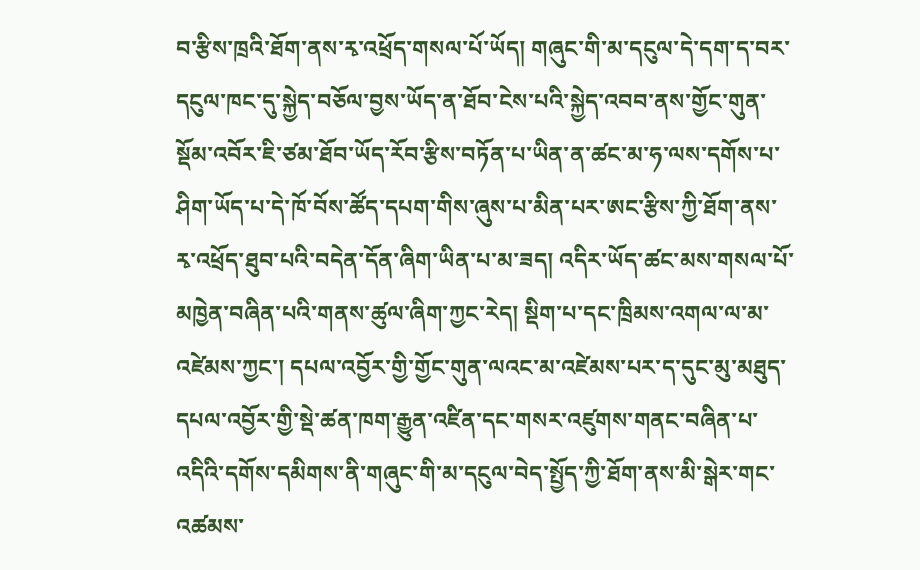བ་རྩིས་ཁྲའི་ཐོག་ནས་རྭ་འཕྲོད་གསལ་པོ་ཡོད། གཞུང་གི་མ་དངུལ་དེ་དག་ད་བར་དངུལ་ཁང་དུ་སྐྱེད་བཅོལ་བྱས་ཡོད་ན་ཐོབ་ངེས་པའི་སྐྱེད་འབབ་ནས་གྱོང་གུན་སྡོམ་འབོར་ཇི་ཙམ་ཐོབ་ཡོད་རོབ་རྩིས་བཏོན་པ་ཡིན་ན་ཚང་མ་ཧ་ལས་དགོས་པ་ཤིག་ཡོད་པ་དེ་ཁོ་བོས་ཚོད་དཔག་གིས་ཞུས་པ་མིན་པར་ཨང་རྩིས་ཀྱི་ཐོག་ནས་རྭ་འཕྲོད་ཐུབ་པའི་བདེན་དོན་ཞིག་ཡིན་པ་མ་ཟད། འདིར་ཡོད་ཚང་མས་གསལ་པོ་མཁྱེན་བཞིན་པའི་གནས་ཚུལ་ཞིག་ཀྱང་རེད། སྡིག་པ་དང་ཁྲིམས་འགལ་ལ་མ་འཛེམས་ཀྱང་། དཔལ་འབྱོར་གྱི་གྱོང་གུན་ལའང་མ་འཛེམས་པར་ད་དུང་མུ་མཐུད་དཔལ་འབྱོར་གྱི་སྡེ་ཚན་ཁག་རྒྱུན་འཛིན་དང་གསར་འཛུགས་གནང་བཞིན་པ་འདིའི་དགོས་དམིགས་ནི་གཞུང་གི་མ་དངུལ་བེད་སྤྱོད་ཀྱི་ཐོག་ནས་མི་སྒེར་གང་འཚམས་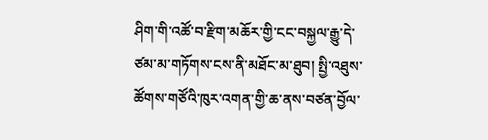ཤིག་གི་འཚོ་བ་རྫིག་མཆོར་གྱི་ངང་བསྐྱལ་རྒྱུ་དེ་ཙམ་མ་གཏོགས་ངས་ནི་མཐོང་མ་ཐུབ། སྤྱི་འཐུས་ཚོགས་གཙོའི་ཁུར་འགན་གྱི་ཆ་ནས་བཙན་བྱོལ་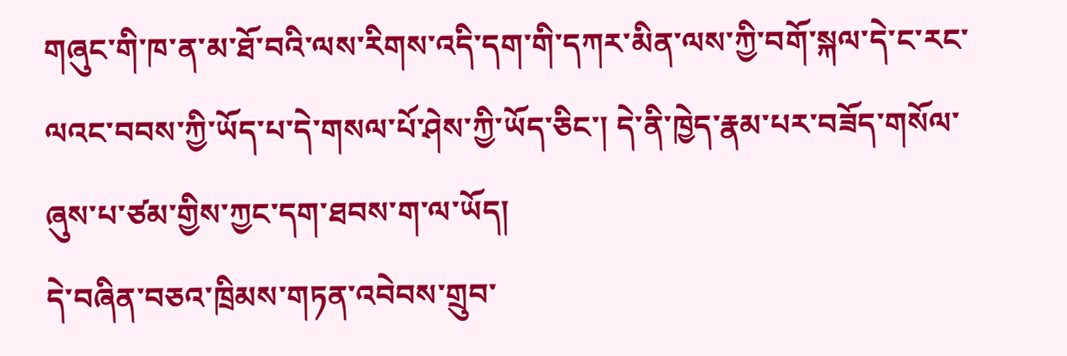གཞུང་གི་ཁ་ན་མ་ཐོ་བའི་ལས་རིགས་འདི་དག་གི་དཀར་མིན་ལས་ཀྱི་བགོ་སྐལ་དེ་ང་རང་ལའང་བབས་ཀྱི་ཡོད་པ་དེ་གསལ་པོ་ཤེས་ཀྱི་ཡོད་ཅིང་། དེ་ནི་ཁྱེད་རྣམ་པར་བཟོད་གསོལ་ཞུས་པ་ཙམ་གྱིས་ཀྱང་དག་ཐབས་ག་ལ་ཡོད།
དེ་བཞིན་བཅའ་ཁྲིམས་གཏན་འབེབས་གྲུབ་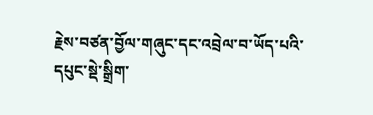རྗེས་བཙན་བྱོལ་གཞུང་དང་འབྲེལ་བ་ཡོད་པའི་དཔུང་སྡེ་སྒྲིག་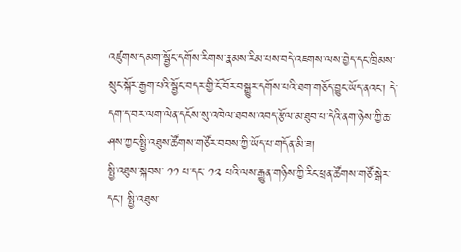འཛུགས་དམག་སྦྱོང་དགོས་རིགས་རྣམས་རིམ་པས་བདེ་འཇགས་ལས་བྱེད་དང་ཁྲིམས་སྲུང་སྐོར་རྒྱག་པའི་སྦྱོང་བདར་གྱི་ངོ་བོར་བསྒྱུར་དགོས་པའི་ཐག་གཅོད་བྱུང་ཡོད་ནའང་། དེ་དག་ད་བར་ལག་ལེན་དངོས་སུ་འཁེལ་ཐབས་འབད་རྩོལ་མ་ཐུབ་པ་དེའི་ནག་ཉེས་ཀྱི་ཆ་ཤས་ཀྱང་སྤྱི་འཐུས་ཚོགས་གཙོར་བབས་ཀྱི་ཡོད་པ་གདོན་མི་ཟ།
སྤྱི་འཐུས་སྐབས་ ༡༡ པ་དང་ ༡༢ པའི་ལས་རྒྱུན་གཉིས་ཀྱི་རིང་ཕྲན་ཚོགས་གཙོ་སྒེར་དང་། སྤྱི་འཐུས་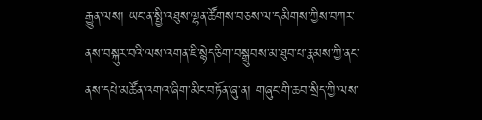རྒྱུན་ལས། ཡང་ན་སྤྱི་འཐུས་ལྷན་ཚོགས་བཅས་ལ་དམིགས་ཀྱིས་བཀར་ནས་བསྐུར་བའི་ལས་འགན་ཇི་སྙེད་ཅིག་བསྒྲུབས་མ་ཐུབ་པ་རྣམས་ཀྱི་ནང་ནས་དཔེ་མཚོན་འགའ་ཞིག་མིང་བཏོན་ཞུ་ན། གཞུང་གི་ཆབ་སྲིད་ཀྱི་ལས་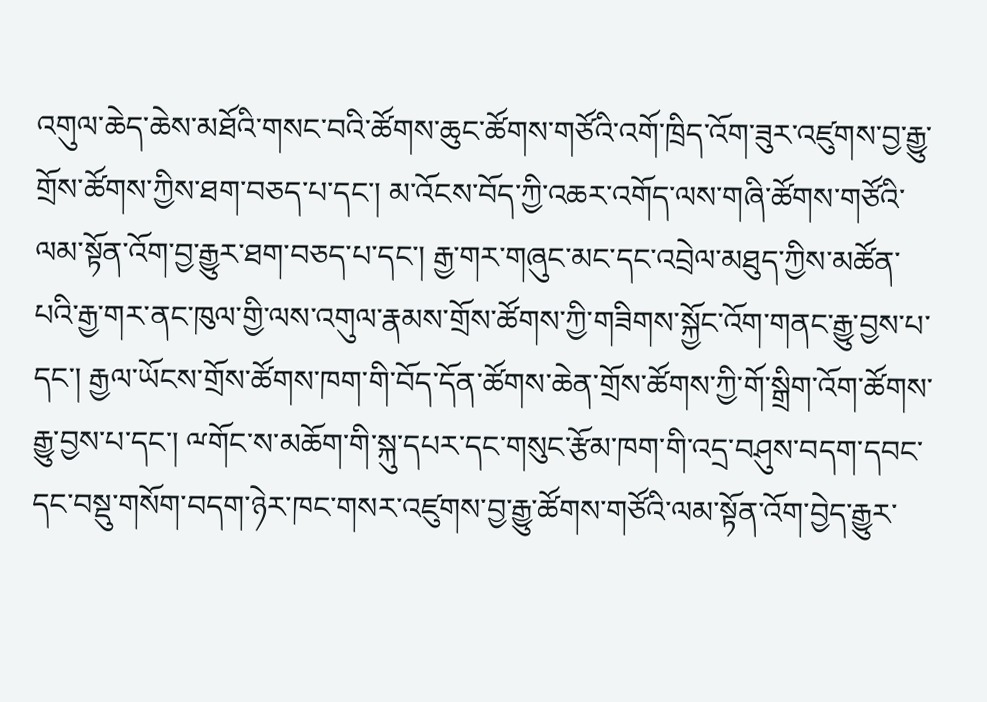འགུལ་ཆེད་ཆེས་མཐོའི་གསང་བའི་ཚོགས་ཆུང་ཚོགས་གཙོའི་འགོ་ཁྲིད་འོག་ཟུར་འཛུགས་བྱ་རྒྱུ་གྲོས་ཚོགས་ཀྱིས་ཐག་བཅད་པ་དང་། མ་འོངས་བོད་ཀྱི་འཆར་འགོད་ལས་གཞི་ཚོགས་གཙོའི་ལམ་སྟོན་འོག་བྱ་རྒྱུར་ཐག་བཅད་པ་དང་། རྒྱ་གར་གཞུང་མང་དང་འབྲེལ་མཐུད་ཀྱིས་མཚོན་པའི་རྒྱ་གར་ནང་ཁུལ་གྱི་ལས་འགུལ་རྣམས་གྲོས་ཚོགས་ཀྱི་གཟིགས་སྐྱོང་འོག་གནང་རྒྱུ་བྱས་པ་དང་། རྒྱལ་ཡོངས་གྲོས་ཚོགས་ཁག་གི་བོད་དོན་ཚོགས་ཆེན་གྲོས་ཚོགས་ཀྱི་གོ་སྒྲིག་འོག་ཚོགས་རྒྱུ་བྱས་པ་དང་། ྋགོང་ས་མཆོག་གི་སྐུ་དཔར་དང་གསུང་རྩོམ་ཁག་གི་འདྲ་བཤུས་བདག་དབང་དང་བསྡུ་གསོག་བདག་ཉེར་ཁང་གསར་འཛུགས་བྱ་རྒྱུ་ཚོགས་གཙོའི་ལམ་སྟོན་འོག་བྱེད་རྒྱུར་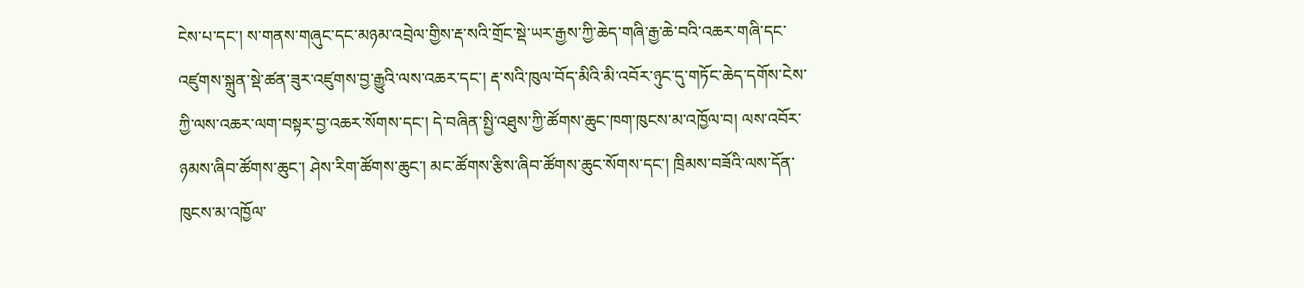ངེས་པ་དང་། ས་གནས་གཞུང་དང་མཉམ་འབྲེལ་གྱིས་རྡ་སའི་གྲོང་སྡེ་ཡར་རྒྱས་ཀྱི་ཆེད་གཞི་རྒྱ་ཆེ་བའི་འཆར་གཞི་དང་འཛུགས་སྐྲུན་སྡེ་ཚན་ཟུར་འཛུགས་བྱ་རྒྱུའི་ལས་འཆར་དང་། རྡ་སའི་ཁུལ་བོད་མིའི་མི་འབོར་ཉུང་དུ་གཏོང་ཆེད་དགོས་ངེས་ཀྱི་ལས་འཆར་ལག་བསྟར་བྱ་འཆར་སོགས་དང་། དེ་བཞིན་སྤྱི་འཐུས་ཀྱི་ཚོགས་ཆུང་ཁག་ཁུངས་མ་འཁྱོལ་བ། ལས་འབོར་ཉམས་ཞིབ་ཚོགས་ཆུང་། ཤེས་རིག་ཚོགས་ཆུང་། མང་ཚོགས་རྩིས་ཞིབ་ཚོགས་ཆུང་སོགས་དང་། ཁྲིམས་བཟོའི་ལས་དོན་ཁུངས་མ་འཁྱོལ་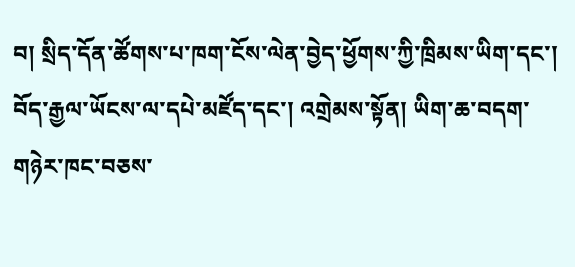བ། སྲིད་དོན་ཚོགས་པ་ཁག་ངོས་ལེན་བྱེད་ཕྱོགས་ཀྱི་ཁྲིམས་ཡིག་དང་། བོད་རྒྱལ་ཡོངས་ལ་དཔེ་མཛོད་དང་། འགྲེམས་སྟོན། ཡིག་ཆ་བདག་གཉེར་ཁང་བཅས་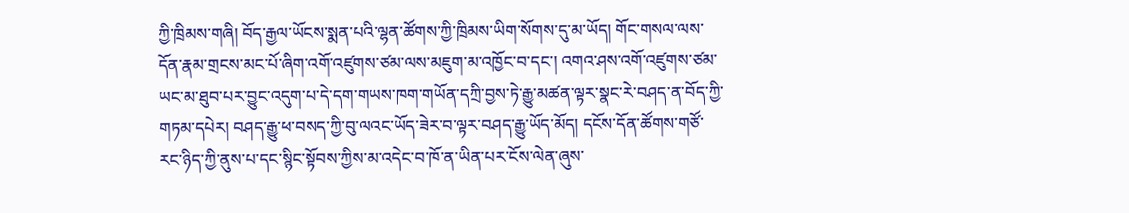ཀྱི་ཁྲིམས་གཞི། བོད་རྒྱལ་ཡོངས་སྨན་པའི་ལྷན་ཚོགས་ཀྱི་ཁྲིམས་ཡིག་སོགས་དུ་མ་ཡོད། གོང་གསལ་ལས་དོན་རྣམ་གྲངས་མང་པོ་ཞིག་འགོ་འཛུགས་ཙམ་ལས་མཇུག་མ་འཁྱོང་བ་དང་། འགའ་ཤས་འགོ་འཛུགས་ཙམ་ཡང་མ་ཐུབ་པར་བྱུང་འདུག་པ་དེ་དག་གཡས་ཁག་གཡོན་དཀྲི་བྱས་ཏེ་རྒྱུ་མཚན་ལྟར་སྣང་རེ་བཤད་ན་བོད་ཀྱི་གཏམ་དཔེར། བཤད་རྒྱུ་ཕ་བསད་ཀྱི་བུ་ལའང་ཡོད་ཟེར་བ་ལྟར་བཤད་རྒྱུ་ཡོད་མོད། དངོས་དོན་ཚོགས་གཙོ་རང་ཉིད་ཀྱི་ནུས་པ་དང་སྙིང་སྟོབས་ཀྱིས་མ་འདེང་བ་ཁོ་ན་ཡིན་པར་ངོས་ལེན་ཞུས་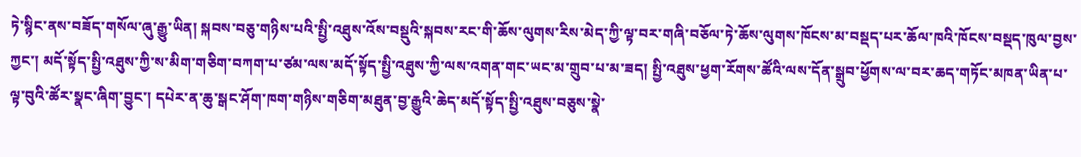ཏེ་སྙིང་ནས་བཟོད་གསོལ་ཞུ་རྒྱུ་ཡིན། སྐབས་བཅུ་གཉིས་པའི་སྤྱི་འཐུས་འོས་བསྡུའི་སྐབས་རང་གི་ཆོས་ལུགས་རིས་མེད་ཀྱི་ལྟ་བར་གཞི་བཅོལ་ཏེ་ཆོས་ལུགས་ཁོངས་མ་བསྡད་པར་ཆོལ་ཁའི་ཁོངས་བསྡད་ཁུལ་བྱས་ཀྱང་། མདོ་སྟོད་སྤྱི་འཐུས་ཀྱི་ས་མིག་གཅིག་བཀག་པ་ཙམ་ལས་མདོ་སྟོད་སྤྱི་འཐུས་ཀྱི་ལས་འགན་གང་ཡང་མ་གྲུབ་པ་མ་ཟད། སྤྱི་འཐུས་ཕྱག་རོགས་ཚོའི་ལས་དོན་སྒྲུབ་ཕྱོགས་ལ་བར་ཆད་གཏོང་མཁན་ཡིན་པ་ལྟ་བུའི་ཚོར་སྣང་ཞིག་བྱུང་། དཔེར་ན་ཆུ་སྒང་ཤོག་ཁག་གཉིས་གཅིག་མཐུན་བྱ་རྒྱུའི་ཆེད་མདོ་སྟོད་སྤྱི་འཐུས་བཅུས་སྣེ་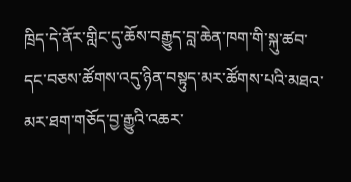ཁྲིད་དེ་ནོར་གླིང་དུ་ཆོས་བརྒྱུད་བླ་ཆེན་ཁག་གི་སྐུ་ཚབ་དང་བཅས་ཚོགས་འདུ་ཉིན་བསྟུད་མར་ཚོགས་པའི་མཐའ་མར་ཐག་གཅོད་བྱ་རྒྱུའི་འཆར་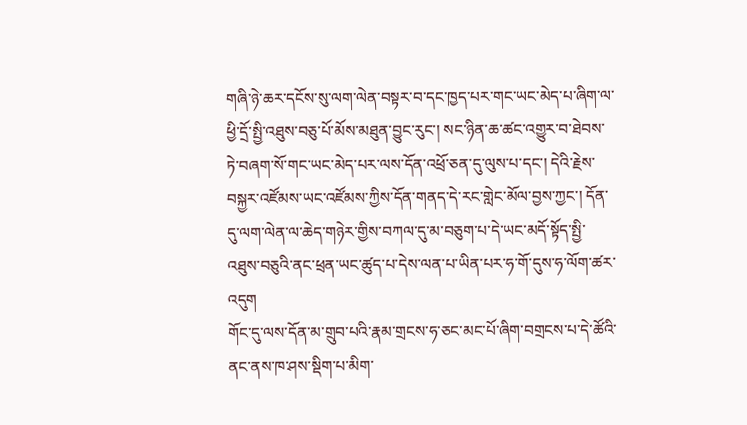གཞི་ཉེ་ཆར་དངོས་སུ་ལག་ལེན་བསྟར་བ་དང་ཁྱད་པར་གང་ཡང་མེད་པ་ཞིག་ལ་ཕྱི་དྲོ་སྤྱི་འཐུས་བཅུ་པོ་མོས་མཐུན་བྱུང་རུང་། སང་ཉིན་ཆ་ཚང་འགྱུར་བ་ཐེབས་ཏེ་བཞག་སོ་གང་ཡང་མེད་པར་ལས་དོན་འཕྲོ་ཅན་དུ་ལུས་པ་དང་། དེའི་རྗེས་བསྐྱར་འཛོམས་ཡང་འཛོམས་ཀྱིས་དོན་གནད་དེ་རང་གླེང་མོལ་བྱས་ཀྱང་། དོན་དུ་ལག་ལེན་ལ་ཆེད་གཉེར་གྱིས་བཀལ་དུ་མ་བཅུག་པ་དེ་ཡང་མདོ་སྟོད་སྤྱི་འཐུས་བཅུའི་ནང་ཕྲན་ཡང་ཚུད་པ་དེས་ལན་པ་ཡིན་པར་ཧ་གོ་དུས་ཧ་ལོག་ཚར་འདུག
གོང་དུ་ལས་དོན་མ་གྲུབ་པའི་རྣམ་གྲངས་ཧ་ཅང་མང་པོ་ཞིག་བགྲངས་པ་དེ་ཚོའི་ནང་ནས་ཁ་ཤས་སྡིག་པ་མིག་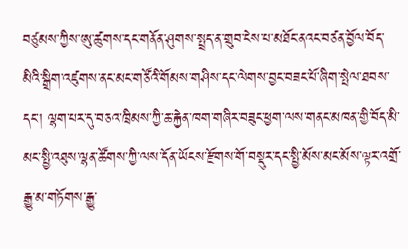བཙུམས་ཀྱིས་ཨུ་ཚུགས་དང་གནོན་ཤུགས་སྤྲད་ན་གྲུབ་ངེས་པ་མཐོང་ནའང་བཙན་བྱོལ་བོད་མིའི་སྒྲིག་འཛུགས་ནང་མང་གཙོའི་གོམས་གཤིས་དང་ལེགས་བྱང་བཟང་པོ་ཞིག་སྤེལ་ཐབས་དང་། ལྷག་པར་དུ་བཅའ་ཁྲིམས་ཀྱི་ཆ་རྐྱེན་ཁག་གཞིར་བཟུང་ཕྱག་ལས་གནང་མཁན་གྱི་བོད་མི་མང་སྤྱི་འཐུས་ལྷན་ཚོགས་ཀྱི་ལས་དོན་ཡོངས་རྫོགས་གོ་བསྡུར་དང་སྤྱི་མོས་མང་མོས་ལྟར་འགྲོ་རྒྱུ་མ་གཏོགས་རྒྱུ་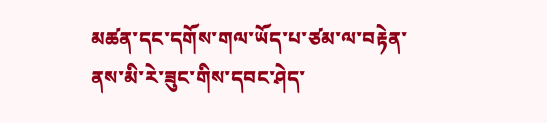མཚན་དང་དགོས་གལ་ཡོད་པ་ཙམ་ལ་བརྟེན་ནས་མི་རེ་ཟུང་གིས་དབང་ཤེད་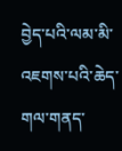བྱེད་པའི་ལམ་མི་འཇགས་པའི་ཆེད་གལ་གནད་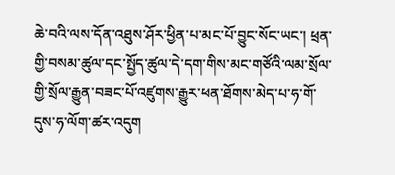ཆེ་བའི་ལས་དོན་འཐུས་ཤོར་ཕྱིན་པ་མང་པོ་བྱུང་སོང་ཡང་། ཕྲན་གྱི་བསམ་ཚུལ་དང་སྤྱོད་ཚུལ་དེ་དག་གིས་མང་གཙོའི་ལམ་སྲོལ་གྱི་སྲོལ་རྒྱུན་བཟང་པོ་འཛུགས་རྒྱུར་ཕན་ཐོགས་མེད་པ་ཧ་གོ་དུས་ཧ་ལོག་ཚར་འདུག